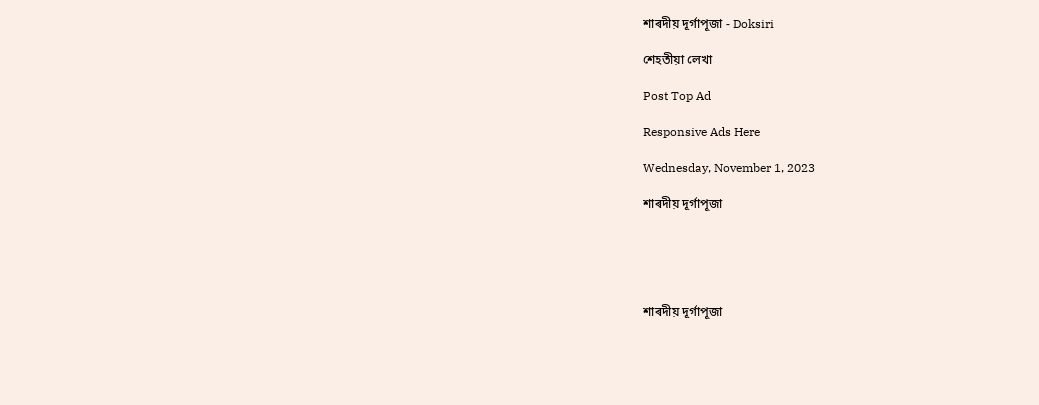শাৰদীয় দূৰ্গাপূজা - Doksiri

শেহতীয়া লেখা

Post Top Ad

Responsive Ads Here

Wednesday, November 1, 2023

শাৰদীয় দূৰ্গাপূজা





শাৰদীয় দূৰ্গাপূজা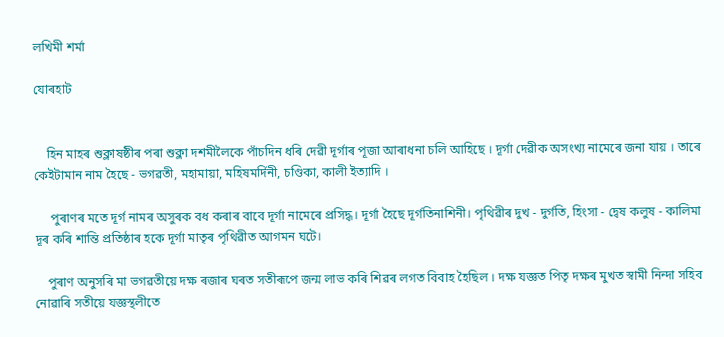লখিমী শৰ্মা

যোৰহাট


    হিন মাহৰ শুক্লাষষ্ঠীৰ পৰা শুক্লা দশমীলৈকে পাঁচদিন ধৰি দেৱী দূৰ্গাৰ পূজা আৰাধনা চলি আহিছে । দূৰ্গা দেৱীক অসংখ্য নামেৰে জনা যায় । তাৰে কেইটামান নাম হৈছে - ভগৱতী, মহামায়া, মহিষমৰ্দিনী, চণ্ডিকা, কালী ইত্যাদি ।

     পুৰাণৰ মতে দূৰ্গ নামৰ অসুৰক বধ কৰাৰ বাবে দূৰ্গা নামেৰে প্ৰসিদ্ধ। দূৰ্গা হৈছে দূৰ্গতিনাশিনী। পৃথিৱীৰ দুখ - দুৰ্গতি, হিংসা - দ্বেষ কলুষ - কালিমা দূৰ কৰি শান্তি প্ৰতিষ্ঠাৰ হকে দূৰ্গা মাতৃৰ পৃথিৱীত আগমন ঘটে।

    পুৰাণ অনুসৰি মা ভগৱতীয়ে দক্ষ ৰজাৰ ঘৰত সতীৰূপে জন্ম লাভ কৰি শিৱৰ লগত বিবাহ হৈছিল । দক্ষ যজ্ঞত পিতৃ দক্ষৰ মুখত স্বামী নিন্দা সহিব নোৱাৰি সতীয়ে যজ্ঞস্থলীতে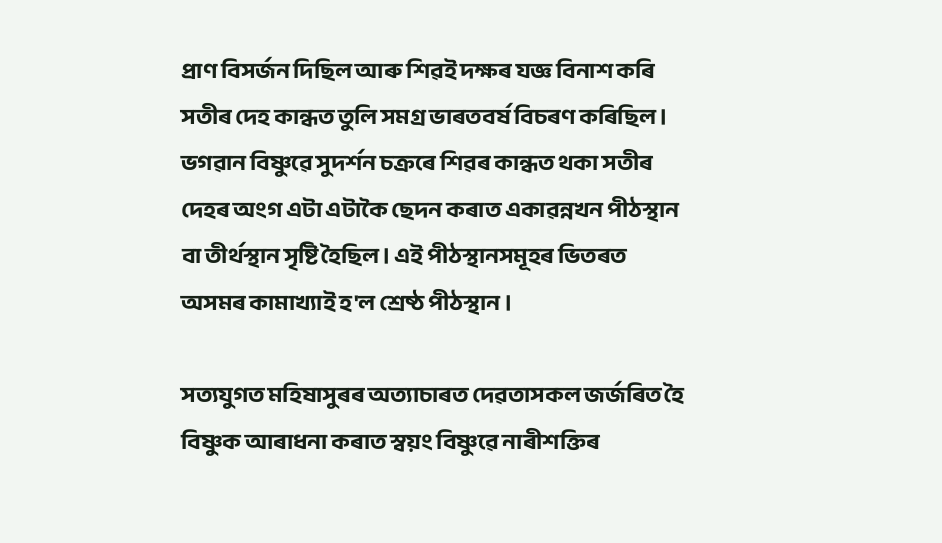প্ৰাণ বিসৰ্জন দিছিল আৰু শিৱই দক্ষৰ যজ্ঞ বিনাশ কৰি সতীৰ দেহ কান্ধত তুলি সমগ্ৰ ভাৰতবৰ্ষ বিচৰণ কৰিছিল । ভগৱান বিষ্ণুৱে সুদৰ্শন চক্ৰৰে শিৱৰ কান্ধত থকা সতীৰ দেহৰ অংগ এটা এটাকৈ ছেদন কৰাত একাৱন্নখন পীঠস্থান বা তীৰ্থস্থান সৃষ্টি হৈছিল। এই পীঠস্থানসমূহৰ ভিতৰত অসমৰ কামাখ্যাই হ'ল শ্ৰেষ্ঠ পীঠস্থান ।

সত্যযুগত মহিষাসুৰৰ অত্যাচাৰত দেৱতাসকল জৰ্জৰিত হৈ বিষ্ণুক আৰাধনা কৰাত স্বয়ং বিষ্ণুৱে নাৰীশক্তিৰ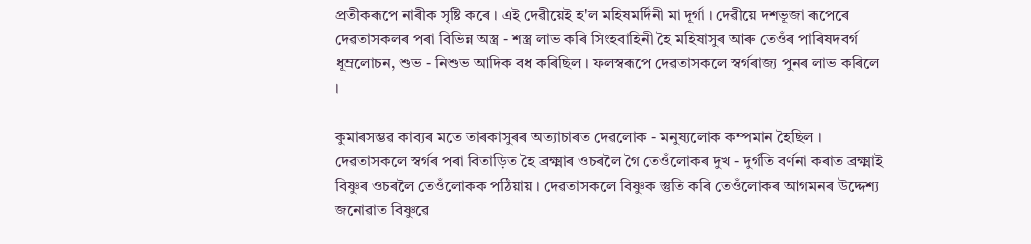প্ৰতীকৰূপে নাৰীক সৃষ্টি কৰে । এই দেৱীয়েই হ'ল মহিষমৰ্দিনী মা দূৰ্গা । দেৱীয়ে দশভূজা ৰূপেৰে দেৱতাসকলৰ পৰা বিভিন্ন অস্ত্ৰ - শস্ত্ৰ লাভ কৰি সিংহবাহিনী হৈ মহিষাসুৰ আৰু তেওঁৰ পাৰিষদবৰ্গ ধূম্ৰলোচন, শুভ - নিশুভ আদিক বধ কৰিছিল । ফলস্বৰূপে দেৱতাসকলে স্বৰ্গৰাজ্য পুনৰ লাভ কৰিলে ।

কুমাৰসম্ভৱ কাব্যৰ মতে তাৰকাসুৰৰ অত্যাচাৰত দেৱলোক - মনুষ্যলোক কম্পমান হৈছিল । দেৱতাসকলে স্বৰ্গৰ পৰা বিতাড়িত হৈ ব্ৰক্ষ্মাৰ ওচৰলৈ গৈ তেওঁলোকৰ দুখ - দুৰ্গতি বৰ্ণনা কৰাত ব্ৰক্ষ্মাই বিষ্ণুৰ ওচৰলৈ তেওঁলোকক পঠিয়ায় । দেৱতাসকলে বিষ্ণুক স্তুতি কৰি তেওঁলোকৰ আগমনৰ উদ্দেশ্য জনোৱাত বিষ্ণুৱে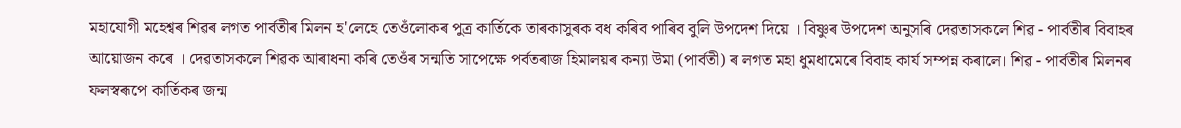মহাযোগী মহেশ্বৰ শিৱৰ লগত পাৰ্বতীৰ মিলন হ'লেহে তেওঁলোকৰ পুত্ৰ কাৰ্তিকে তাৰকাসুৰক বধ কৰিব পাৰিব বুলি উপদেশ দিয়ে । বিষ্ণুৰ উপদেশ অনুসৰি দেৱতাসকলে শিৱ - পাৰ্বতীৰ বিবাহৰ আয়োজন কৰে । দেৱতাসকলে শিৱক আৰাধনা কৰি তেওঁৰ সন্মতি সাপেক্ষে পৰ্বতৰাজ হিমালয়ৰ কন্যা উমা (পাৰ্বতী) ৰ লগত মহা ধুমধামেৰে বিবাহ কাৰ্য সম্পন্ন কৰালে। শিৱ - পাৰ্বতীৰ মিলনৰ ফলস্বৰূপে কাৰ্তিকৰ জন্ম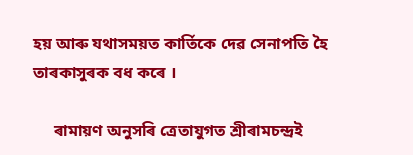হয় আৰু যথাসময়ত কাৰ্তিকে দেৱ সেনাপতি হৈ তাৰকাসুৰক বধ কৰে ।

     ৰামায়ণ অনুসৰি ত্ৰেতাযুগত শ্ৰীৰামচন্দ্ৰই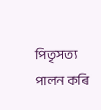পিতৃসত্য পালন কৰি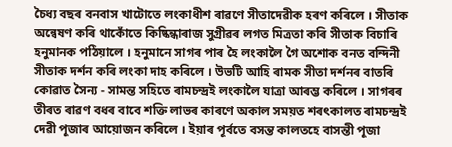চৈধ্য বছৰ বনবাস খাটোতে লংকাধীশ ৰাৱণে সীতাদেৱীক হৰণ কৰিলে । সীতাক অন্বেষণ কৰি থাকোঁতে কিষ্কিন্ধাৰাজ সুগ্ৰীৱৰ লগত মিত্ৰতা কৰি সীতাক বিচাৰি হনুমানক পঠিয়ালে । হনুমানে সাগৰ পাৰ হৈ লংকালৈ গৈ অশোক বনত বন্দিনী সীতাক দৰ্শন কৰি লংকা দাহ কৰিলে । উভটি আহি ৰামক সীতা দৰ্শনৰ বাতৰি কোৱাত সৈন্য - সামন্ত সহিতে ৰামচন্দ্ৰই লংকালৈ যাত্ৰা আৰম্ভ কৰিলে । সাগৰৰ তীৰত ৰাৱণ বধৰ বাবে শক্তি লাভৰ কাৰণে অকাল সময়ত শৰৎকালত ৰামচন্দ্ৰই দেৱী পূজাৰ আয়োজন কৰিলে । ইয়াৰ পূৰ্বতে বসন্ত কালতহে বাসন্তী পূজা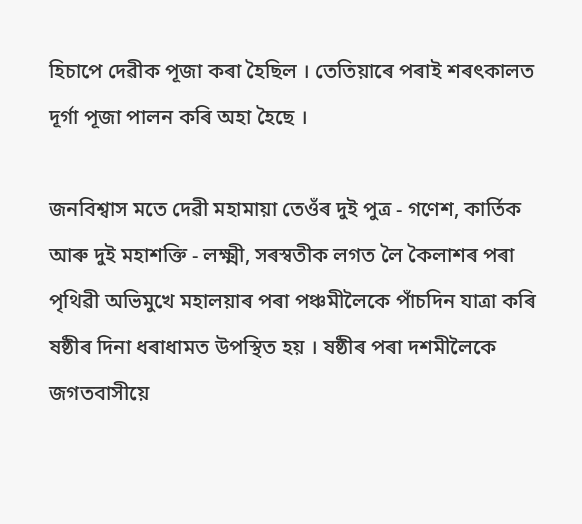হিচাপে দেৱীক পূজা কৰা হৈছিল । তেতিয়াৰে পৰাই শৰৎকালত দূৰ্গা পূজা পালন কৰি অহা হৈছে ।

জনবিশ্বাস মতে দেৱী মহামায়া তেওঁৰ দুই পুত্ৰ - গণেশ, কাৰ্তিক আৰু দুই মহাশক্তি - লক্ষ্মী, সৰস্বতীক লগত লৈ কৈলাশৰ পৰা পৃথিৱী অভিমুখে মহালয়াৰ পৰা পঞ্চমীলৈকে পাঁচদিন যাত্ৰা কৰি ষষ্ঠীৰ দিনা ধৰাধামত উপস্থিত হয় । ষষ্ঠীৰ পৰা দশমীলৈকে জগতবাসীয়ে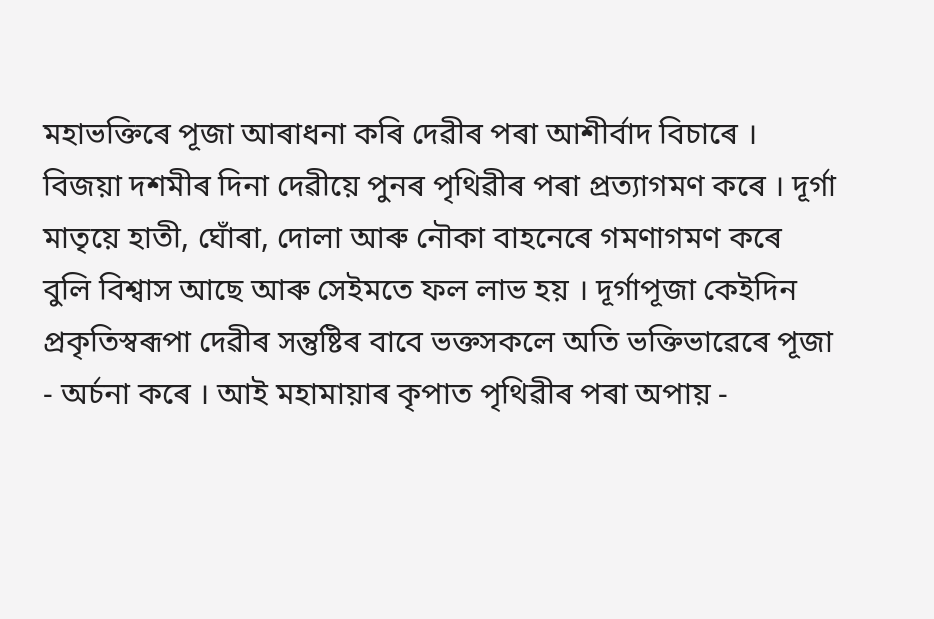মহাভক্তিৰে পূজা আৰাধনা কৰি দেৱীৰ পৰা আশীৰ্বাদ বিচাৰে । বিজয়া দশমীৰ দিনা দেৱীয়ে পুনৰ পৃথিৱীৰ পৰা প্ৰত্যাগমণ কৰে । দূৰ্গা মাতৃয়ে হাতী, ঘোঁৰা, দোলা আৰু নৌকা বাহনেৰে গমণাগমণ কৰে বুলি বিশ্বাস আছে আৰু সেইমতে ফল লাভ হয় । দূৰ্গাপূজা কেইদিন প্ৰকৃতিস্বৰূপা দেৱীৰ সন্তুষ্টিৰ বাবে ভক্তসকলে অতি ভক্তিভাৱেৰে পূজা - অৰ্চনা কৰে । আই মহামায়াৰ কৃপাত পৃথিৱীৰ পৰা অপায় -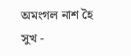অমংগল নাশ হৈ সুখ -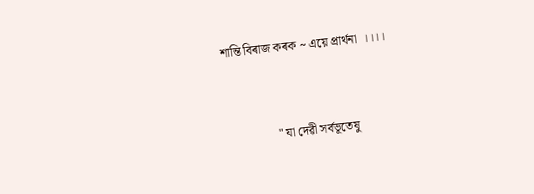শান্তি বিৰাজ কৰক ~ এয়ে প্ৰাৰ্থনা  ।।।।



                " যা দেৱী সৰ্বভূতেষু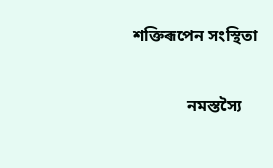শক্তিৰূপেন সংস্থিতা

             নমস্তস্যৈ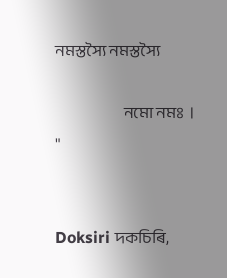নমস্তস্যৈ নমস্তস্যৈ

                        নমো নমঃ  । "


Doksiri দকচিৰি,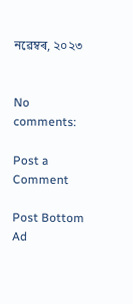নৱেম্বৰ, ২০২৩


No comments:

Post a Comment

Post Bottom Ad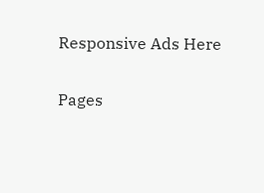Responsive Ads Here

Pages